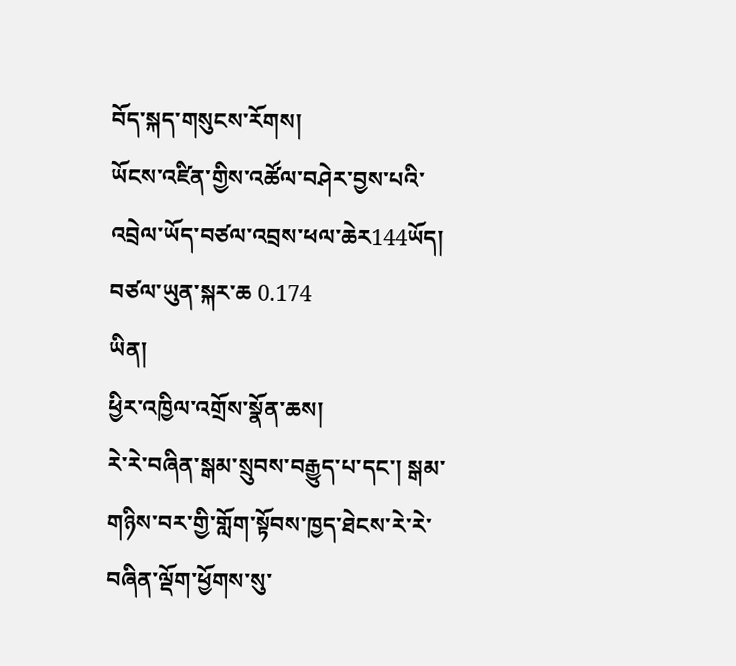བོད་སྐད་གསུངས་རོགས།
ཡོངས་འཛིན་གྱིས་འཚོལ་བཤེར་བྱས་པའི་འབྲེལ་ཡོད་བཙལ་འབྲས་ཕལ་ཆེར144ཡོད། བཙལ་ཡུན་སྐར་ཆ 0.174
ཡིན།
ཕྱིར་འཁྱིལ་འགྲོས་སྣོན་ཆས།
རེ་རེ་བཞིན་སྒམ་སྲུབས་བརྒྱུད་པ་དང་། སྒམ་གཉིས་བར་གྱི་གློག་སྟོབས་ཁྱད་ཐེངས་རེ་རེ་བཞིན་ལྡོག་ཕྱོགས་སུ་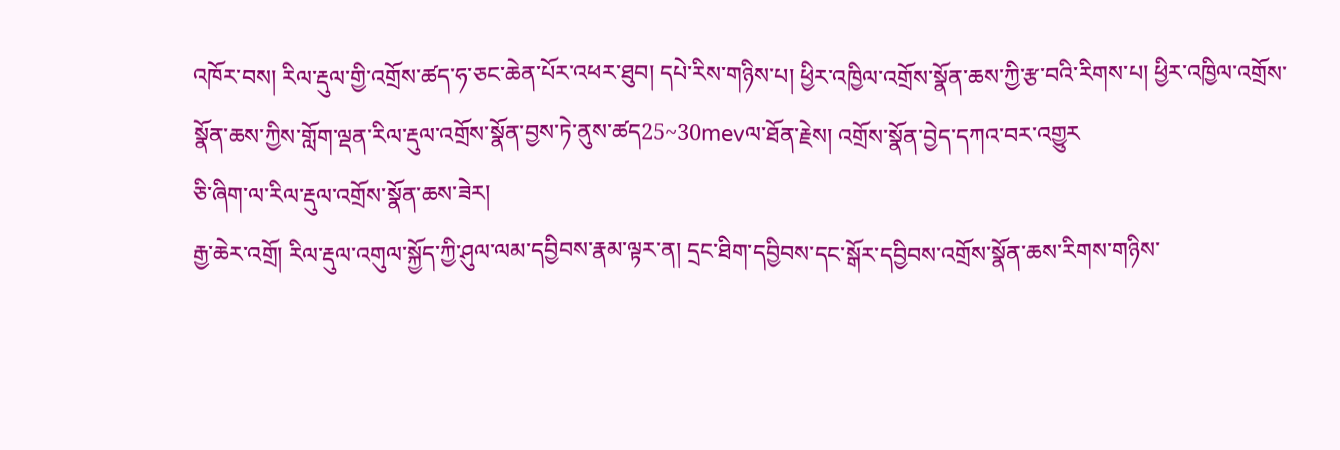འཁོར་བས། རིལ་རྡུལ་གྱི་འགྲོས་ཚད་ཧ་ཅང་ཆེན་པོར་འཕར་ཐུབ། དཔེ་རིས་གཉིས་པ། ཕྱིར་འཁྱིལ་འགྲོས་སྣོན་ཆས་ཀྱི་རྩ་བའི་རིགས་པ། ཕྱིར་འཁྱིལ་འགྲོས་སྣོན་ཆས་ཀྱིས་གློག་ལྡན་རིལ་རྡུལ་འགྲོས་སྣོན་བྱས་ཏེ་ནུས་ཚད25~30mevལ་ཐོན་རྗེས། འགྲོས་སྣོན་བྱེད་དཀའ་བར་འགྱུར
ཅི་ཞིག་ལ་རིལ་རྡུལ་འགྲོས་སྣོན་ཆས་ཟེར།
རྒྱ་ཆེར་འགྲོ། རིལ་རྡུལ་འགུལ་སྐྱོད་ཀྱི་ཤུལ་ལམ་དབྱིབས་རྣམ་ལྟར་ན། དྲང་ཐིག་དབྱིབས་དང་སྒོར་དབྱིབས་འགྲོས་སྣོན་ཆས་རིགས་གཉིས་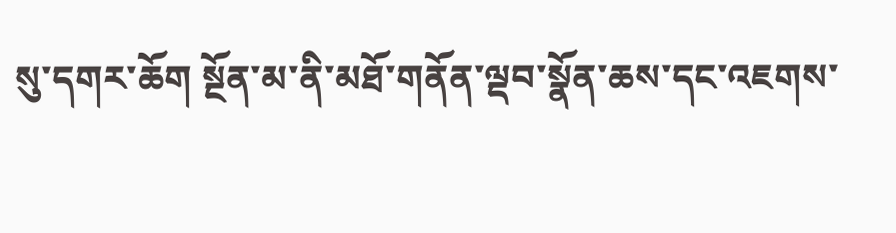སུ་དགར་ཆོག སྔོན་མ་ནི་མཐོ་གནོན་ལྡབ་སྣོན་ཆས་དང་འཇགས་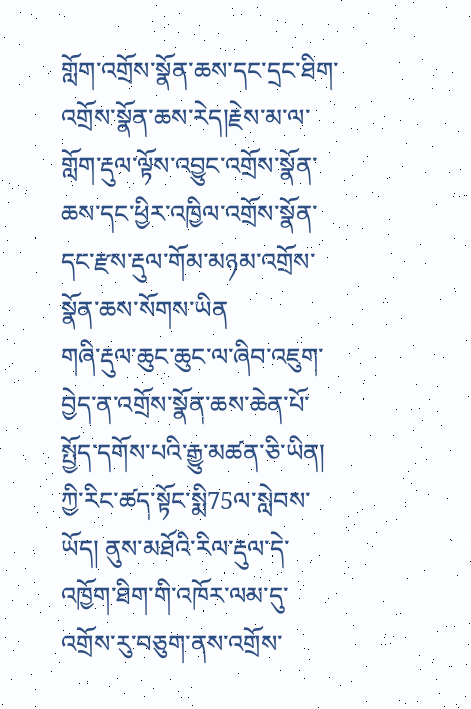གློག་འགྲོས་སྣོན་ཆས་དང་དྲང་ཐིག་འགྲོས་སྣོན་ཆས་རེད།རྗེས་མ་ལ་གློག་རྡུལ་ལྟོས་འབྱུང་འགྲོས་སྣོན་ཆས་དང་ཕྱིར་འཁྱིལ་འགྲོས་སྣོན་དང་རྫས་རྡུལ་གོམ་མཉམ་འགྲོས་སྣོན་ཆས་སོགས་ཡིན
གཞི་རྡུལ་ཆུང་ཆུང་ལ་ཞིབ་འཇུག་བྱེད་ན་འགྲོས་སྣོན་ཆས་ཆེན་པོ་སྤྱོད་དགོས་པའི་རྒྱུ་མཚན་ཅི་ཡིན།
ཀྱི་རིང་ཚད་སྟོང་སྨི75ལ་སླེབས་ཡོད། ནུས་མཐོའི་རིལ་རྡུལ་དེ་འཁྱོག་ཐིག་གི་འཁོར་ལམ་དུ་འགྲོས་རུ་བཅུག་ནས་འགྲོས་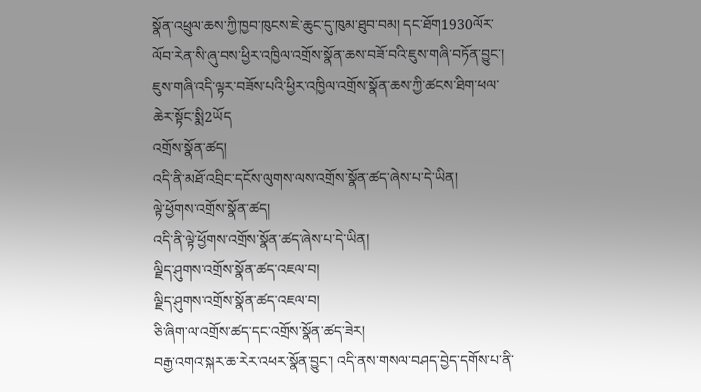སྣོན་འཕྲུལ་ཆས་ཀྱི་ཁྱབ་ཁུངས་ཇེ་ཆུང་དུ་ཁུམ་ཐུབ་བམ། དང་ཐོག1930ལོར་ལོབ་རེན་སི་ཞུ་བས་ཕྱིར་འཁྱིལ་འགྲོས་སྣོན་ཆས་བཟོ་བའི་ཇུས་གཞི་བཏོན་བྱུང་། ཇུས་གཞི་འདི་ལྟར་བཟོས་པའི་ཕྱིར་འཁྱིལ་འགྲོས་སྣོན་ཆས་ཀྱི་ཚངས་ཐིག་ཕལ་ཆེར་སྟོང་སྨི2ཡོད
འགྲོས་སྣོན་ཚད།
འདི་ནི་མཐོ་འབྲིང་དངོས་ལུགས་ལས་འགྲོས་སྣོན་ཚད་ཞེས་པ་དེ་ཡིན།
ལྟེ་ཕྱོགས་འགྲོས་སྣོན་ཚད།
འདི་ནི་ལྟེ་ཕྱོགས་འགྲོས་སྣོན་ཚད་ཞེས་པ་དེ་ཡིན།
ལྗིད་ཤུགས་འགྲོས་སྣོན་ཚད་འཇལ་བ།
ལྗིད་ཤུགས་འགྲོས་སྣོན་ཚད་འཇལ་བ།
ཅི་ཞིག་ལ་འགྲོས་ཚད་དང་འགྲོས་སྣོན་ཚད་ཟེར།
བརྒྱ་འགའ་སྐར་ཆ་རེར་འཕར་སྣོན་བྱུང་། འདི་ནས་གསལ་བཤད་བྱེད་དགོས་པ་ནི་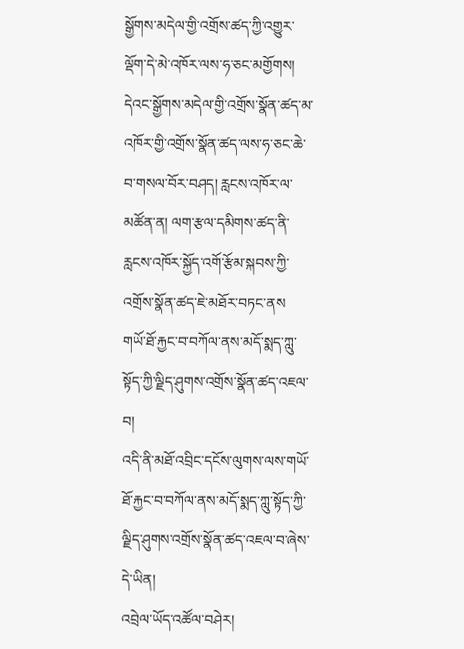སྒྱོགས་མདེལ་གྱི་འགྲོས་ཚད་ཀྱི་འགྱུར་ལྡོག་དེ་མེ་འཁོར་ལས་ཧ་ཅང་མགྱོགས། དེའང་སྒྱོགས་མདེལ་གྱི་འགྲོས་སྣོན་ཚད་མ་འཁོར་གྱི་འགྲོས་སྣོན་ཚད་ལས་ཧ་ཅང་ཆེ་བ་གསལ་བོར་བཤད། རླངས་འཁོར་ལ་མཚོན་ན། ལག་རྩལ་དམིགས་ཚད་ནི་རླངས་འཁོར་སྐྱོད་འགོ་རྩོམ་སྐབས་ཀྱི་འགྲོས་སྣོན་ཚད་ཇེ་མཐོར་བཏང་ནས
གཡོ་ཐོ་རྐྱང་བ་བཀོལ་ནས་མདོ་སྨད་ཀླུ་སྟོད་ཀྱི་ལྗིད་ཤུགས་འགྲོས་སྣོན་ཚད་འཇལ་བ།
འདི་ནི་མཐོ་འབྲིང་དངོས་ལུགས་ལས་གཡོ་ཐོ་རྐྱང་བ་བཀོལ་ནས་མདོ་སྨད་ཀླུ་སྟོད་ཀྱི་ལྗིད་ཤུགས་འགྲོས་སྣོན་ཚད་འཇལ་བ་ཞེས་དེ་ཡིན།
འབྲེལ་ཡོད་འཚོལ་བཤེར།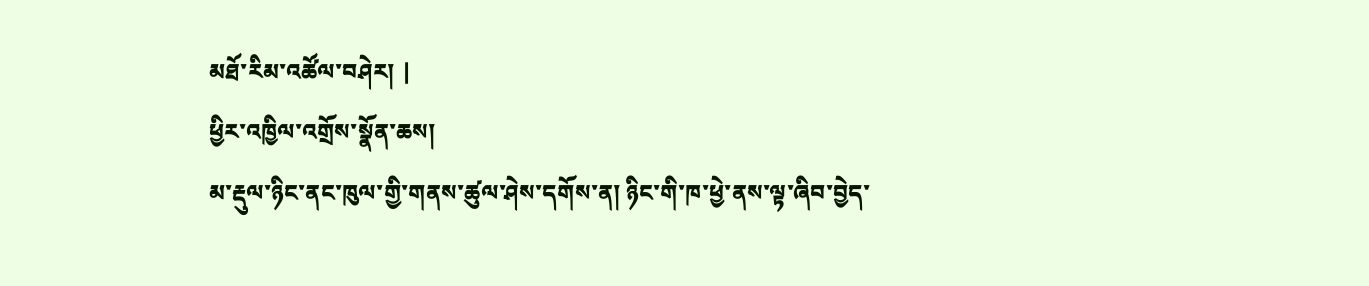མཐོ་རིམ་འཚོལ་བཤེར། |
ཕྱིར་འཁྱིལ་འགྲོས་སྣོན་ཆས།
མ་རྡུལ་ཉིང་ནང་ཁུལ་གྱི་གནས་ཚུལ་ཤེས་དགོས་ན། ཉིང་གི་ཁ་ཕྱེ་ནས་ལྟ་ཞིབ་བྱེད་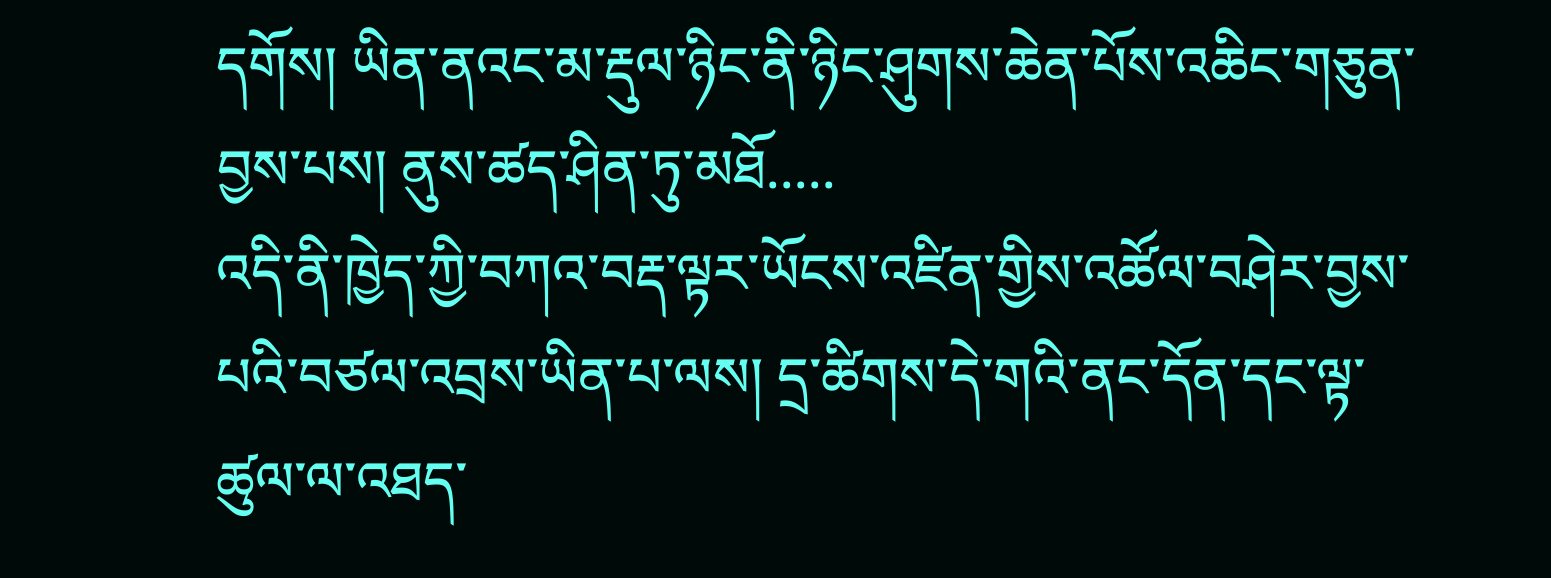དགོས། ཡིན་ནའང་མ་རྡུལ་ཉིང་ནི་ཉིང་ཤུགས་ཆེན་པོས་འཆིང་གཅུན་བྱས་པས། ནུས་ཚད་ཤིན་ཏུ་མཐོ.....
འདི་ནི་ཁྱེད་ཀྱི་བཀའ་བརྡ་ལྟར་ཡོངས་འཛིན་གྱིས་འཚོལ་བཤེར་བྱས་པའི་བཙལ་འབྲས་ཡིན་པ་ལས། དྲ་ཚིགས་དེ་གའི་ནང་དོན་དང་ལྟ་ཚུལ་ལ་འཐད་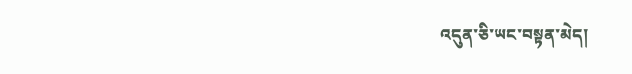འདུན་ཅི་ཡང་བསྟན་མེད།